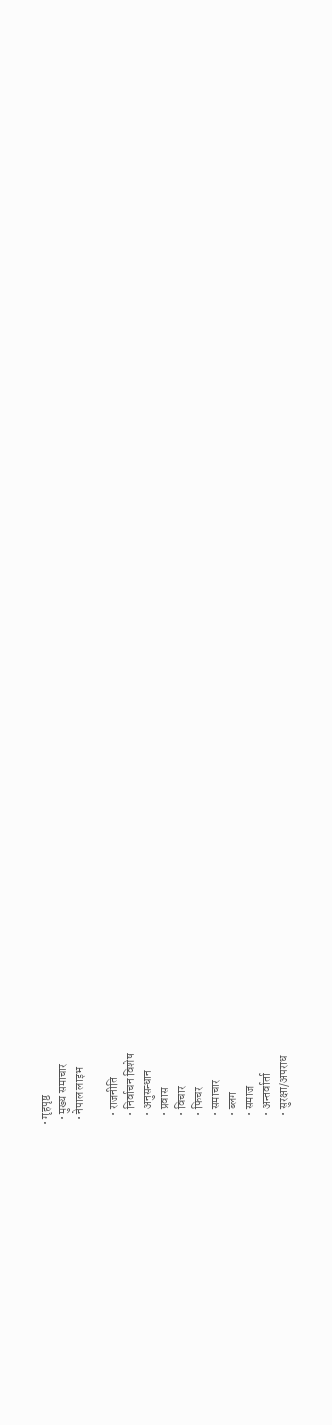• गृहपृष्ठ
  • मुख्य समाचार
  • नेपाल लाइभ

    • राजनीति
    • निर्वाचन विशेष
    • अनुसन्धान
    • प्रवास
    • विचार
    • फिचर
    • समाचार
    • ब्लग
    • समाज
    • अन्तर्वार्ता
    • सुरक्षा/अपराध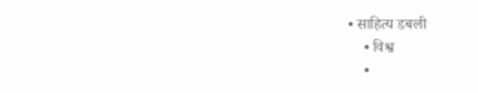• साहित्य डबली
    • विश्व
    •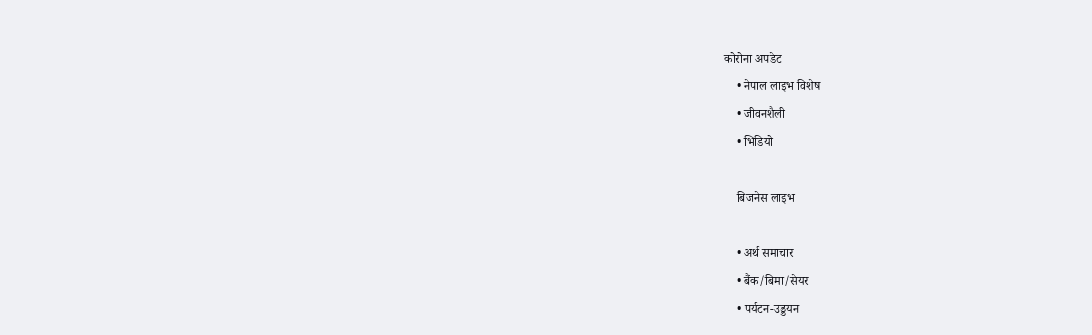कोरोना अपडेट
    • नेपाल लाइभ विशेष
    • जीवनशैली
    • भिडियो

    बिजनेस लाइभ

    • अर्थ समाचार
    • बैंक/बिमा/सेयर
    • पर्यटन-उड्डयन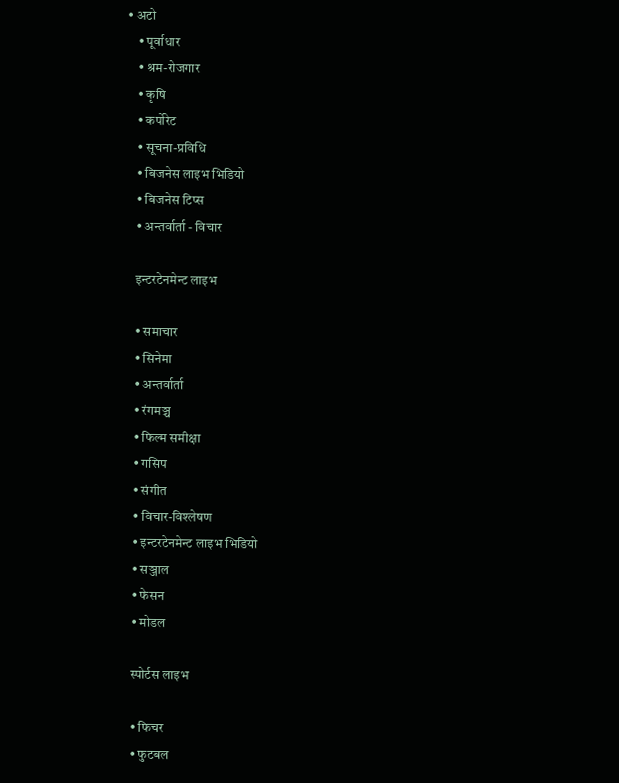• अटो
    • पूर्वाधार
    • श्रम-रोजगार
    • कृषि
    • कर्पोरेट
    • सूचना-प्रविधि
    • बिजनेस लाइभ भिडियो
    • बिजनेस टिप्स
    • अन्तर्वार्ता - विचार

    इन्टरटेनमेन्ट लाइभ

    • समाचार
    • सिनेमा
    • अन्तर्वार्ता
    • रंगमञ्च
    • फिल्म समीक्षा
    • गसिप
    • संगीत
    • विचार-विश्लेषण
    • इन्टरटेनमेन्ट लाइभ भिडियो
    • सञ्जाल
    • फेसन
    • मोडल

    स्पोर्टस लाइभ

    • फिचर
    • फुटबल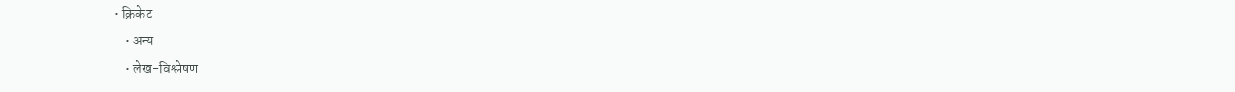• क्रिकेट
    • अन्य
    • लेख-विश्लेषण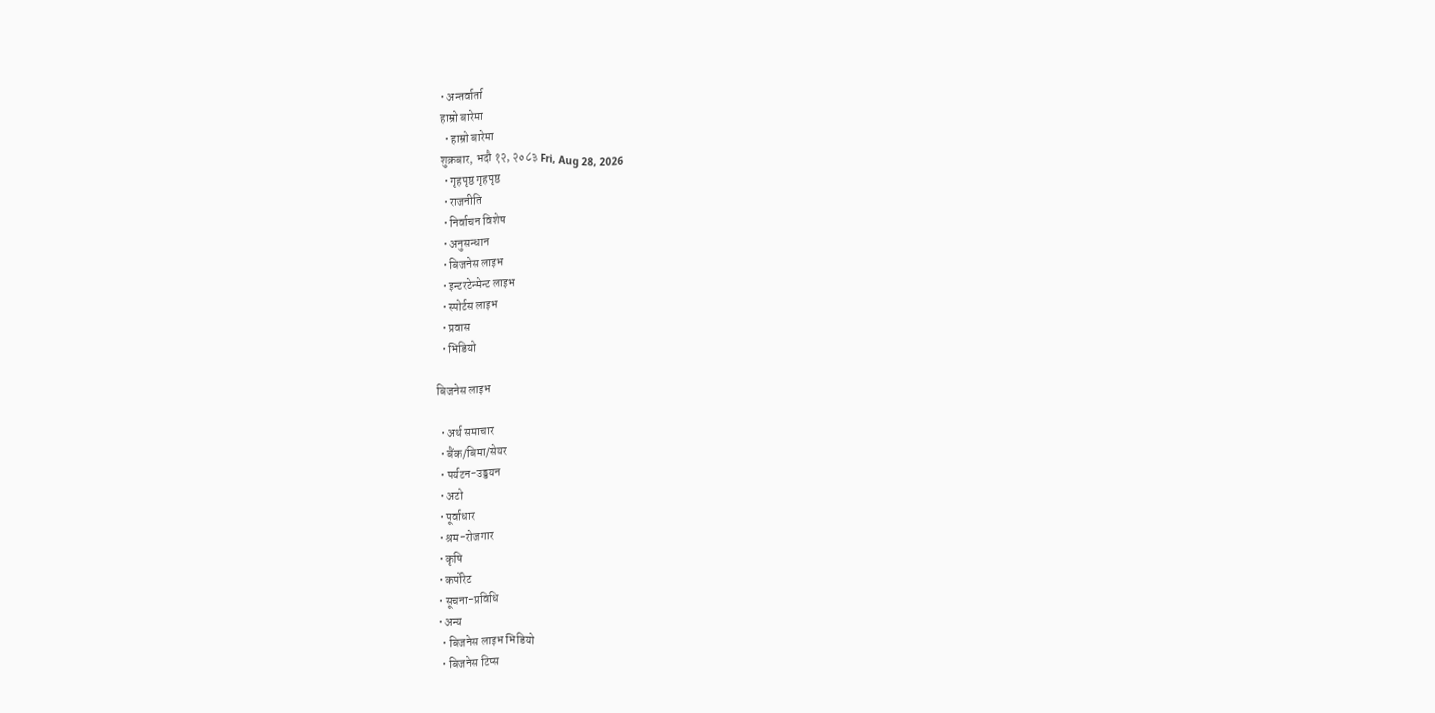• अन्तर्वार्ता
हाम्रो बारेमा
  • हाम्रो बारेमा
शुक्रबार, भदौ १२, २०८३ Fri, Aug 28, 2026
  • गृहपृष्ठ गृहपृष्ठ
  • राजनीति
  • निर्वाचन विशेष
  • अनुसन्धान
  • बिजनेस लाइभ
  • इन्टरटेन्मेन्ट लाइभ
  • स्पोर्टस लाइभ
  • प्रवास
  • भिडियो

बिजनेस लाइभ

  • अर्थ समाचार
  • बैंक/बिमा/सेयर
  • पर्यटन-उड्डयन
  • अटो
  • पूर्वाधार
  • श्रम-रोजगार
  • कृषि
  • कर्पोरेट
  • सूचना-प्रविधि
  • अन्य
    • बिजनेस लाइभ भिडियो
    • बिजनेस टिप्स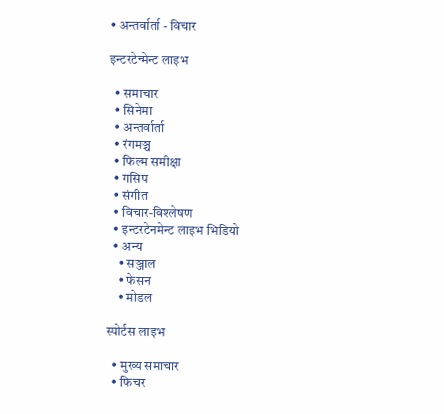• अन्तर्वार्ता - विचार

इन्टरटेन्मेन्ट लाइभ

  • समाचार
  • सिनेमा
  • अन्तर्वार्ता
  • रंगमञ्च
  • फिल्म समीक्षा
  • गसिप
  • संगीत
  • विचार-विश्लेषण
  • इन्टरटेनमेन्ट लाइभ भिडियो
  • अन्य
    • सञ्जाल
    • फेसन
    • मोडल

स्पोर्टस लाइभ

  • मुख्य समाचार
  • फिचर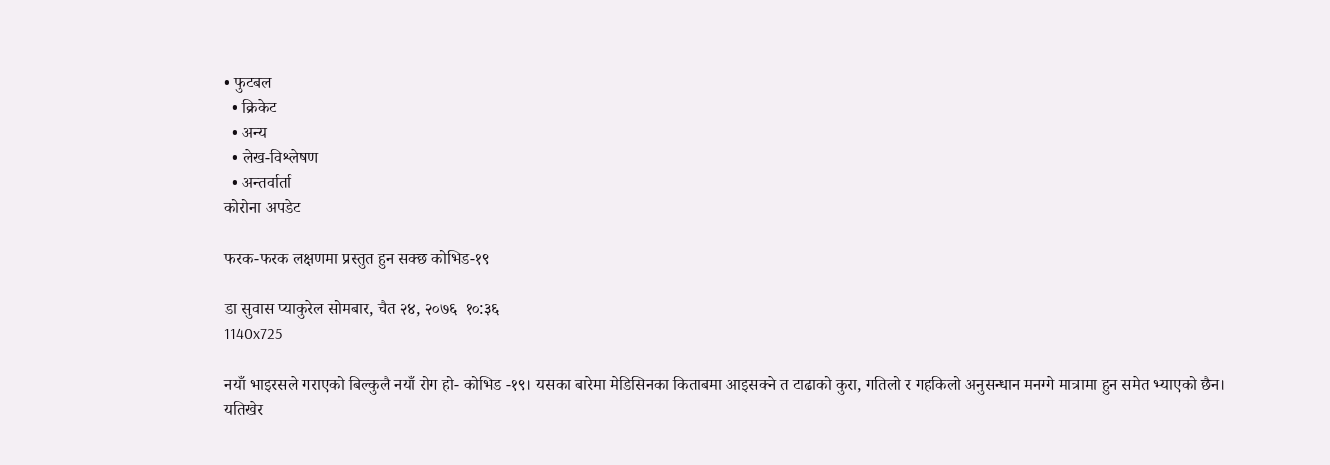• फुटबल
  • क्रिकेट
  • अन्य
  • लेख-विश्लेषण
  • अन्तर्वार्ता
कोरोना अपडेट

फरक-फरक लक्षणमा प्रस्तुत हुन सक्छ कोभिड-१९

डा सुवास प्याकुरेल सोमबार, चैत २४, २०७६  १०:३६
1140x725

नयाँ भाइरसले गराएको बिल्कुलै नयाँ रोग हो- कोभिड -१९। यसका बारेमा मेडिसिनका किताबमा आइसक्ने त टाढाको कुरा, गतिलो र गहकिलो अनुसन्धान मनग्गे मात्रामा हुन समेत भ्याएको छैन। यतिखेर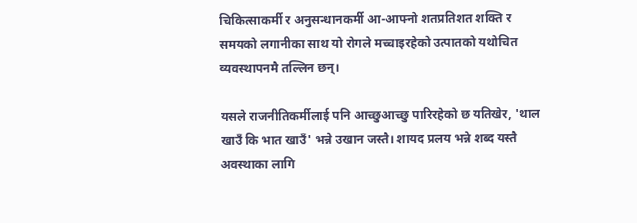चिकित्साकर्मी र अनुसन्धानकर्मी आ-आफ्नो शतप्रतिशत शक्ति र समयको लगानीका साथ यो रोगले मच्चाइरहेको उत्पातको यथोचित व्यवस्थापनमै तल्लिन छन्।

यसले राजनीतिकर्मीलाई पनि आच्छुआच्छु पारिरहेको छ यतिखेर, 'थाल खाउँ कि भात खाउँ' भन्ने उखान जस्तै। शायद प्रलय भन्ने शब्द यस्तै अवस्थाका लागि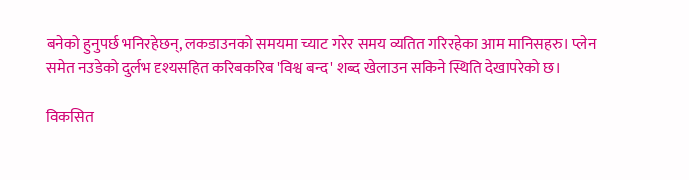बनेको हुनुपर्छ भनिरहेछन्, लकडाउनको समयमा च्याट गरेर समय व्यतित गरिरहेका आम मानिसहरु। प्लेन समेत नउडेको दुर्लभ दृश्यसहित करिबकरिब 'विश्व बन्द' शब्द खेलाउन सकिने स्थिति देखापरेको छ।

विकसित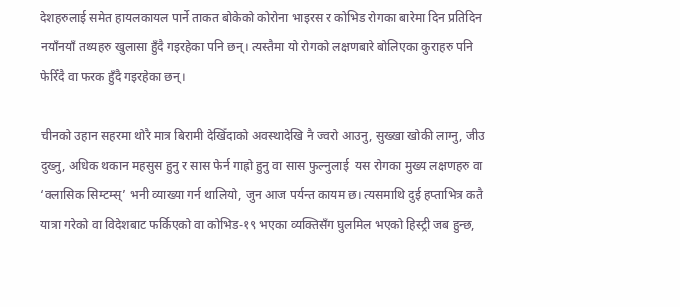देशहरुलाई समेत हायलकायल पार्ने ताकत बोकेको कोरोना भाइरस र कोभिड रोगका बारेमा दिन प्रतिदिन नयाँनयाँ तथ्यहरु खुलासा हुँदै गइरहेका पनि छन्। त्यस्तैमा यो रोगको लक्षणबारे बोलिएका कुराहरु पनि फेरिँदै वा फरक हुँदै गइरहेका छन्।

चीनको उहान सहरमा थोरै मात्र बिरामी देखिँदाको अवस्थादेखि नै ज्वरो आउनु, सुख्खा खोकी लाग्नु, जीउ दुख्नु, अधिक थकान महसुस हुनु र सास फेर्न गाह्रो हुनु वा सास फुल्नुलाई  यस रोगका मुख्य लक्षणहरु वा ‘क्लासिक सिम्टम्स्’ भनी व्याख्या गर्न थालियो, जुन आज पर्यन्त कायम छ। त्यसमाथि दुई हप्ताभित्र कतै यात्रा गरेको वा विदेशबाट फर्किएको वा कोभिड-१९ भएका व्यक्तिसँग घुलमिल भएको हिस्ट्री जब हुन्छ,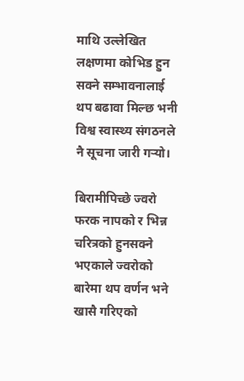माथि उल्लेखित लक्षणमा कोभिड हुन सक्ने सम्भावनालाई थप बढावा मिल्छ भनी विश्व स्वास्थ्य संगठनले नै सूचना जारी गर्‍यो।

बिरामीपिच्छे ज्वरो फरक नापको र भिन्न चरित्रको हुनसक्ने भएकाले ज्वरोको बारेमा थप वर्णन भने खासै गरिएको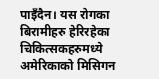पाइँदैन। यस रोगका बिरामीहरु हेरिरहेका चिकित्सकहरुमध्ये अमेरिकाको मिसिगन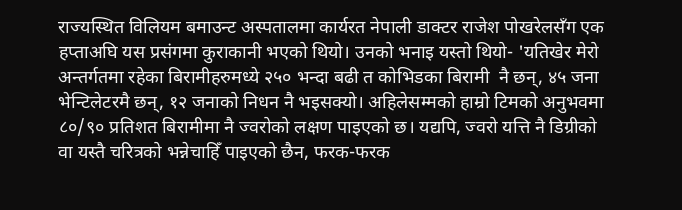राज्यस्थित विलियम बमाउन्ट अस्पतालमा कार्यरत नेपाली डाक्टर राजेश पोखरेलसँग एक हप्ताअघि यस प्रसंगमा कुराकानी भएको थियो। उनको भनाइ यस्तो थियो- 'यतिखेर मेरो अन्तर्गतमा रहेका बिरामीहरुमध्ये २५० भन्दा बढी त कोभिडका बिरामी  नै छन्, ४५ जना भेन्टिलेटरमै छन्, १२ जनाको निधन नै भइसक्यो। अहिलेसम्मको हाम्रो टिमको अनुभवमा ८०/९० प्रतिशत बिरामीमा नै ज्वरोको लक्षण पाइएको छ। यद्यपि, ज्वरो यत्ति नै डिग्रीको वा यस्तै चरित्रको भन्नेचाहिँ पाइएको छैन, फरक-फरक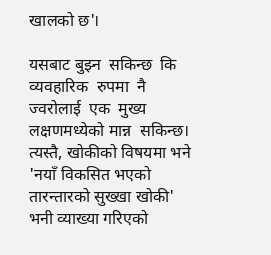खालको छ'।

यसबाट बुझ्न  सकिन्छ  कि  व्यवहारिक  रुपमा  नै  ज्वरोलाई  एक  मुख्य  लक्षणमध्येको मान्न  सकिन्छ। त्यस्तै, खोकीको विषयमा भने 'नयाँ विकसित भएको तारन्तारको सुख्खा खोकी' भनी व्याख्या गरिएको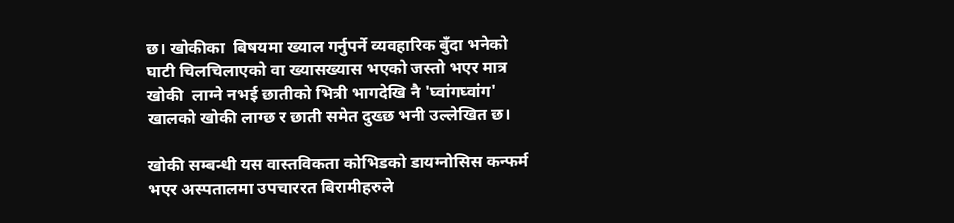छ। खोकीका  बिषयमा ख्याल गर्नुपर्ने व्यवहारिक बुँदा भनेको घाटी चिलचिलाएको वा ख्यासख्यास भएको जस्तो भएर मात्र खोकी  लाग्ने नभई छातीको भित्री भागदेखि नै 'घ्वांगघ्वांग' खालको खोकी लाग्छ र छाती समेत दुख्छ भनी उल्लेखित छ।

खोकी सम्बन्धी यस वास्तविकता कोभिडको डायग्नोसिस कन्फर्म भएर अस्पतालमा उपचाररत बिरामीहरुले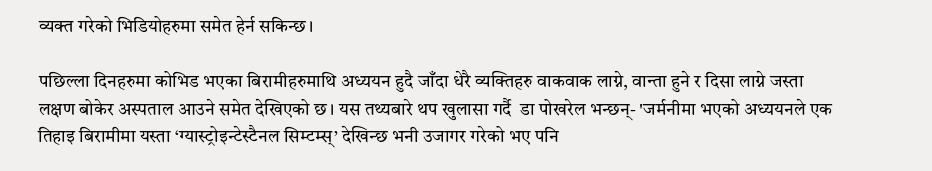व्यक्त गरेको भिडियोहरुमा समेत हेर्न सकिन्छ।

पछिल्ला दिनहरुमा कोभिड भएका बिरामीहरुमाथि अध्ययन हुदै जाँदा धेरै व्यक्तिहरु वाकवाक लाग्ने, वान्ता हुने र दिसा लाग्ने जस्ता लक्षण बोकेर अस्पताल आउने समेत देखिएको छ। यस तथ्यबारे थप खुलासा गर्दै  डा पोखरेल भन्छन्- 'जर्मनीमा भएको अध्ययनले एक तिहाइ बिरामीमा यस्ता ‘ग्यास्ट्रोइन्टेस्टैनल सिम्टम्स्’ देखिन्छ भनी उजागर गरेको भए पनि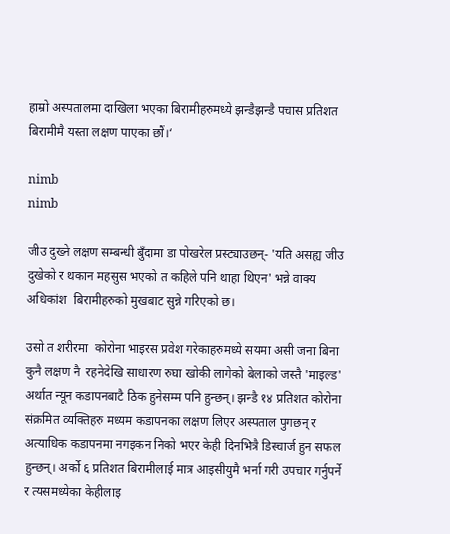हाम्रो अस्पतालमा दाखिला भएका बिरामीहरुमध्ये झन्डैझन्डै पचास प्रतिशत बिरामीमै यस्ता लक्षण पाएका छौं।‘

nimb
nimb

जीउ दुख्ने लक्षण सम्बन्धी बुँदामा डा पोखरेल प्रस्ट्याउछन्- 'यति असह्य जीउ दुखेको र थकान महसुस भएको त कहिले पनि थाहा थिएन' भन्ने वाक्य अधिकांश  बिरामीहरुको मुखबाट सुन्ने गरिएको छ।

उसो त शरीरमा  कोरोना भाइरस प्रवेश गरेकाहरुमध्ये सयमा असी जना बिना कुनै लक्षण नै  रहनेदेखि साधारण रुघा खोकी लागेको बेलाको जस्तै 'माइल्ड' अर्थात न्यून कडापनबाटै ठिक हुनेसम्म पनि हुन्छन्। झन्डै १४ प्रतिशत कोरोना संक्रमित व्यक्तिहरु मध्यम कडापनका लक्षण लिएर अस्पताल पुगछन् र अत्याधिक कडापनमा नगइकन निको भएर केही दिनभित्रै डिस्चार्ज हुन सफल हुन्छन्। अर्को ६ प्रतिशत बिरामीलाई मात्र आइसीयुमै भर्ना गरी उपचार गर्नुपर्ने र त्यसमध्येका केहीलाइ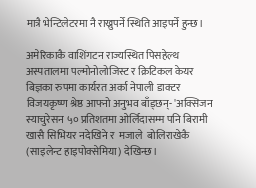मात्रै भेन्टिलेटरमा नै राख्नुपर्ने स्थिति आइपर्ने हुन्छ।

अमेरिकाकै वाशिंगटन राज्यस्थित पिसहेल्थ अस्पतालमा पल्मोनोलोजिस्ट र क्रिटिकल केयर बिज्ञका रुपमा कार्यरत अर्का नेपाली डाक्टर विजयकृष्ण श्रेष्ठ आफ्नो अनुभव बाँड्छन्- 'अक्सिजन स्याचुरेसन ५० प्रतिशतमा ओर्लिदासम्म पनि बिरामी खासै सिभियर नदेखिने र  मजाले  बोलिराखेकै (साइलेन्ट हाइपोक्सेमिया) देखिन्छ।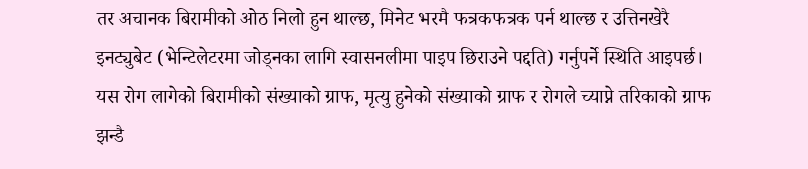तर अचानक बिरामीको ओठ निलो हुन थाल्छ, मिनेट भरमै फत्रकफत्रक पर्न थाल्छ र उत्तिनखेरै इनट्युबेट (भेन्टिलेटरमा जोड्नका लागि स्वासनलीमा पाइप छिराउने पद्दति) गर्नुपर्ने स्थिति आइपर्छ। यस रोग लागेको बिरामीको संख्याको ग्राफ, मृत्यु हुनेको संख्याको ग्राफ र रोगले च्याप्ने तरिकाको ग्राफ झन्डै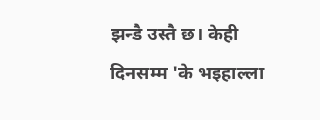झन्डै उस्तै छ। केही दिनसम्म 'के भइहाल्ला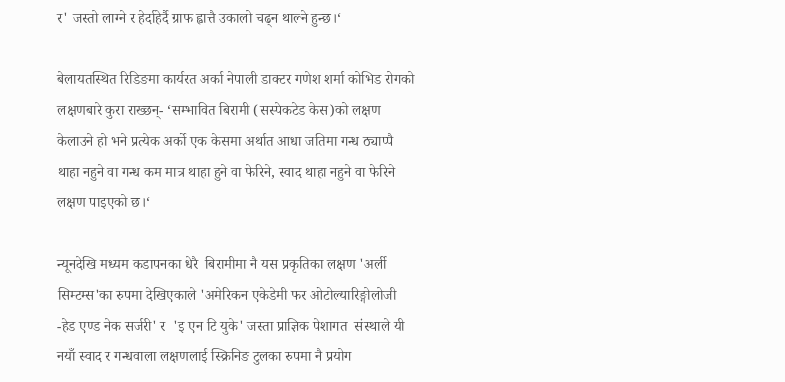र' जस्तो लाग्ने र हेर्दाहेर्दै ग्राफ ह्वात्तै उकालो चढ्न थाल्ने हुन्छ।‘

बेलायतस्थित रिडिङमा कार्यरत अर्का नेपाली डाक्टर गणेश शर्मा कोभिड रोगको लक्षणबारे कुरा राख्छन्- ‘सम्भावित बिरामी (सस्पेकटेड केस)को लक्षण केलाउने हो भने प्रत्येक अर्को एक केसमा अर्थात आधा जतिमा गन्ध ठ्याप्पै थाहा नहुने वा गन्ध कम मात्र थाहा हुने वा फेरिने, स्वाद थाहा नहुने वा फेरिने लक्षण पाइएको छ।‘

न्यूनदेखि मध्यम कडापनका धेरै  बिरामीमा नै यस प्रकृतिका लक्षण 'अर्ली सिम्टम्स'का रुपमा देखिएकाले 'अमेरिकन एकेडेमी फर ओटोल्यारिङ्गोलोजी -हेड एण्ड नेक सर्जरी' र  'इ एन टि युके' जस्ता प्राज्ञिक पेशागत  संस्थाले यी नयाँ स्वाद र गन्धवाला लक्षणलाई स्क्रिनिङ टुलका रुपमा नै प्रयोग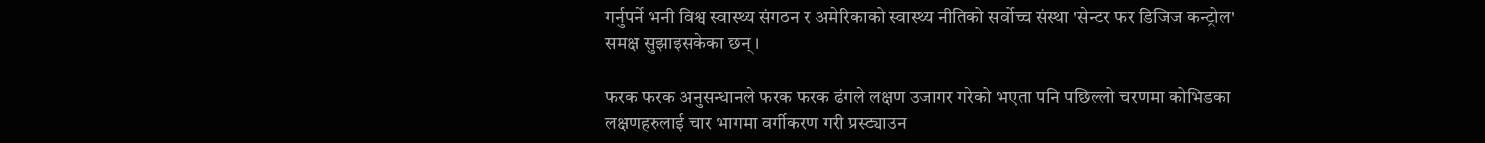गर्नुपर्ने भनी विश्व स्वास्थ्य संगठन र अमेरिकाको स्वास्थ्य नीतिको सर्वोच्च संस्था 'सेन्टर फर डिजिज कन्ट्रोल' समक्ष सुझाइसकेका छन्।

फरक फरक अनुसन्धानले फरक फरक ढंगले लक्षण उजागर गरेको भएता पनि पछिल्लो चरणमा कोभिडका लक्षणहरुलाई चार भागमा वर्गीकरण गरी प्रस्ट्याउन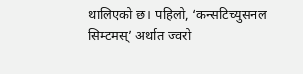थालिएको छ। पहिलो, ‘कन्सटिच्युसनल सिम्टमस्’ अर्थात ज्वरो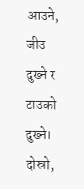आउने, जीउ दुख्ने र टाउको दुख्ने। दोस्रो,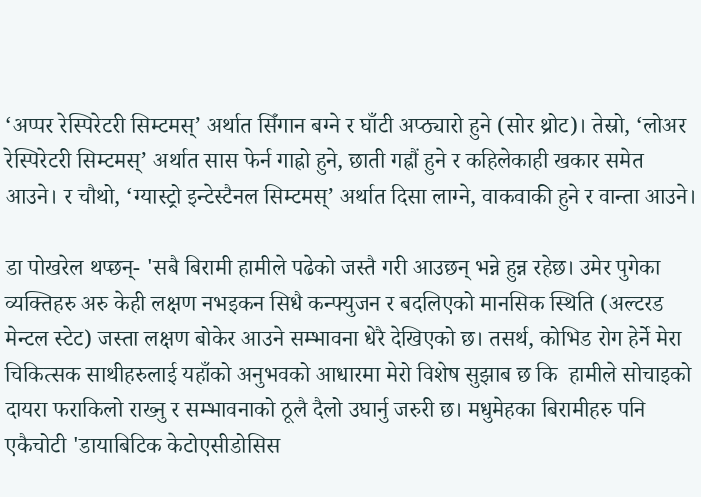‘अप्पर रेस्पिरेटरी सिम्टमस्’ अर्थात सिँगान बग्ने र घाँटी अप्ठ्यारो हुने (सोर थ्रोट)। तेस्रो, ‘लोअर रेस्पिरेटरी सिम्टमस्’ अर्थात सास फेर्न गाह्रो हुने, छाती गह्रौं हुने र कहिलेकाही खकार समेत आउने। र चौथो, ‘ग्यास्ट्रो इन्टेस्टैनल सिम्टमस्’ अर्थात दिसा लाग्ने, वाकवाकी हुने र वान्ता आउने।

डा पोखरेल थप्छन्- 'सबै बिरामी हामीले पढेको जस्तै गरी आउछन् भन्ने हुन्न रहेछ। उमेर पुगेका व्यक्तिहरु अरु केही लक्षण नभइकन सिधै कन्फ्युजन र बदलिएको मानसिक स्थिति (अल्टरड मेन्टल स्टेट) जस्ता लक्षण बोकेर आउने सम्भावना धेरै देखिएको छ। तसर्थ, कोभिड रोग हेर्ने मेरा चिकित्सक साथीहरुलाई यहाँको अनुभवको आधारमा मेरो विशेष सुझाब छ कि  हामीले सोचाइको दायरा फराकिलो राख्नु र सम्भावनाको ठूलै दैलो उघार्नु जरुरी छ। मधुमेहका बिरामीहरु पनि एकैचोटी 'डायाबिटिक केटोएसीडोसिस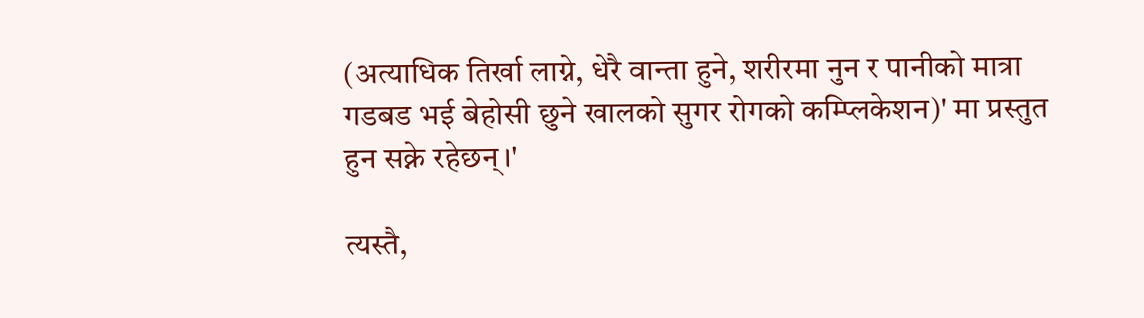(अत्याधिक तिर्खा लाग्ने, धेरै वान्ता हुने, शरीरमा नुन र पानीको मात्रा गडबड भई बेहोसी छुने खालको सुगर रोगको कम्प्लिकेशन)' मा प्रस्तुत हुन सक्ने रहेछन्।'

त्यस्तै,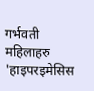गर्भवती महिलाहरु 'हाइपरइमेसिस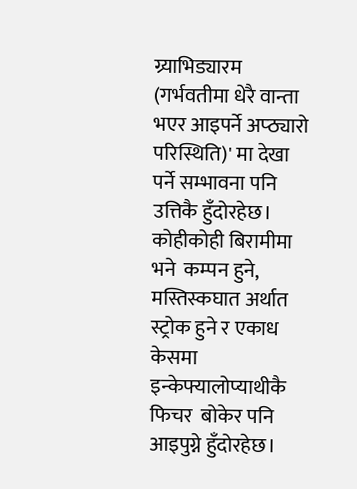ग्र्याभिड्यारम (गर्भवतीमा धेरै वान्ता भएर आइपर्ने अप्ठ्यारो परिस्थिति)' मा देखा पर्ने सम्भावना पनि उत्तिकै हुँदोरहेछ। कोहीकोही बिरामीमा भने  कम्पन हुने, मस्तिस्कघात अर्थात स्ट्रोक हुने र एकाध केसमा इन्केफ्यालोप्याथीकै फिचर  बोकेर पनि आइपुग्ने हुँदोरहेछ।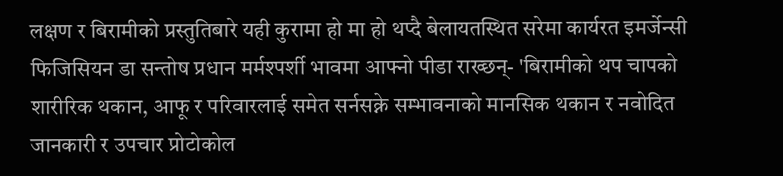लक्षण र बिरामीको प्रस्तुतिबारे यही कुरामा हो मा हो थप्दै बेलायतस्थित सरेमा कार्यरत इमर्जेन्सी फिजिसियन डा सन्तोष प्रधान मर्मश्पर्शी भावमा आफ्नो पीडा राख्छन्- 'बिरामीको थप चापको शारीरिक थकान, आफू र परिवारलाई समेत सर्नसक्ने सम्भावनाको मानसिक थकान र नवोदित जानकारी र उपचार प्रोटोकोल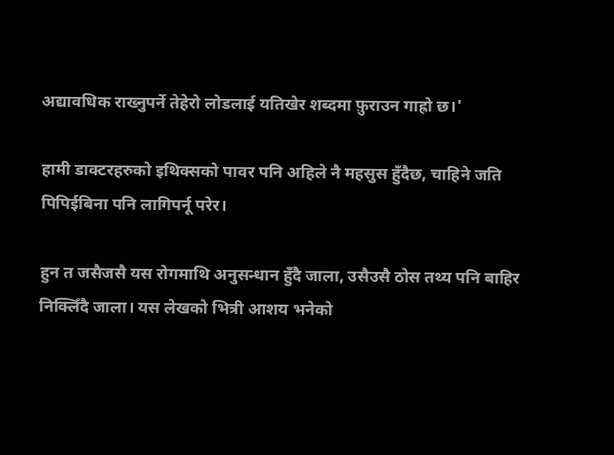अद्यावधिक राख्नुपर्ने तेहेरो लोडलाई यतिखेर शब्दमा फ़ुराउन गाह्रो छ।'

हामी डाक्टरहरुको इथिक्सको पावर पनि अहिले नै महसुस हुँदैछ, चाहिने जति पिपिईबिना पनि लागिपर्नू परेर।

हुन त जसैजसै यस रोगमाथि अनुसन्धान हुँदै जाला, उसैउसै ठोस तथ्य पनि बाहिर निक्लिँदै जाला। यस लेखको भित्री आशय भनेको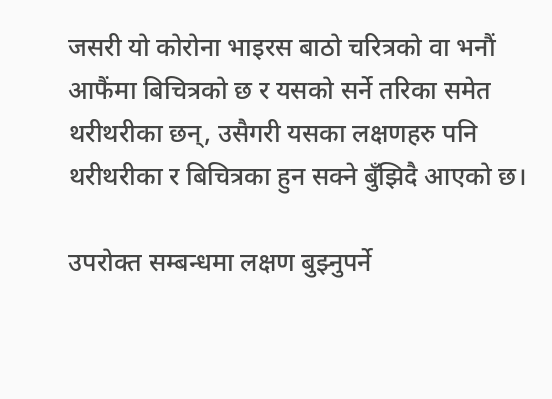जसरी यो कोरोना भाइरस बाठो चरित्रको वा भनौं आफैंमा बिचित्रको छ र यसको सर्ने तरिका समेत थरीथरीका छन्, उसैगरी यसका लक्षणहरु पनि थरीथरीका र बिचित्रका हुन सक्ने बुँझिदै आएको छ।

उपरोक्त सम्बन्धमा लक्षण बुझ्नुपर्ने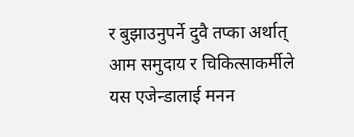र बुझाउनुपर्ने दुवै तप्का अर्थात् आम समुदाय र चिकित्साकर्मीले यस एजेन्डालाई मनन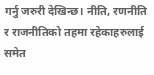गर्नु जरुरी देखिन्छ। नीति, रणनीति र राजनीतिको तहमा रहेकाहरुलाई समेत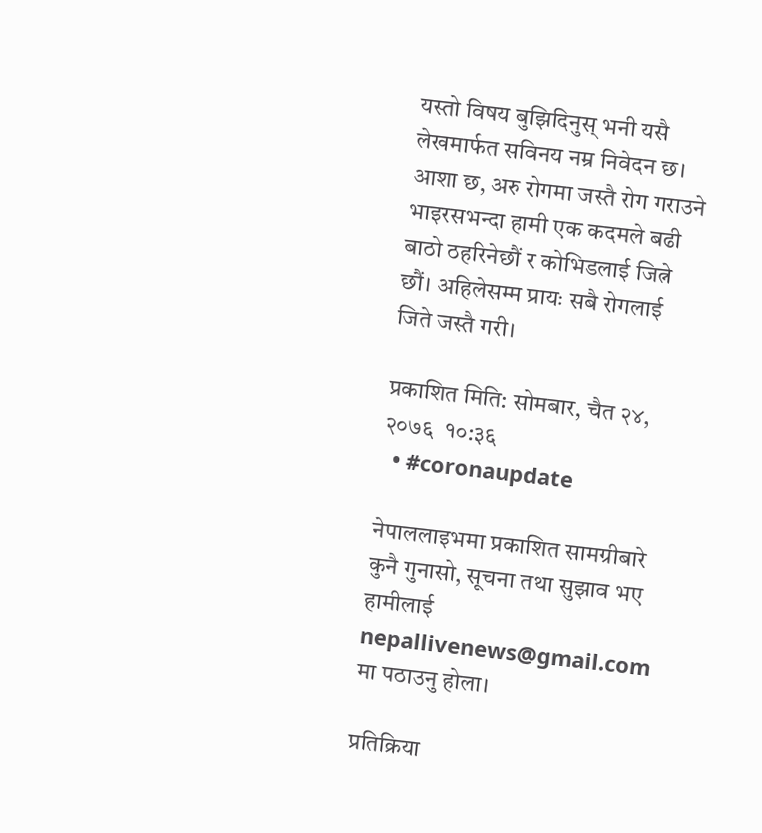यस्तो विषय बुझिदिनुस् भनी यसै लेखमार्फत सविनय नम्र निवेदन छ। आशा छ, अरु रोगमा जस्तै रोग गराउने भाइरसभन्दा हामी एक कदमले बढी बाठो ठहरिनेछौं र कोभिडलाई जित्ने छौं। अहिलेसम्म प्रायः सबै रोगलाई जिते जस्तै गरी।

प्रकाशित मिति: सोमबार, चैत २४, २०७६  १०:३६
  • #coronaupdate

नेपाललाइभमा प्रकाशित सामग्रीबारे कुनै गुनासो, सूचना तथा सुझाव भए हामीलाई nepallivenews@gmail.com मा पठाउनु होला।

प्रतिक्रिया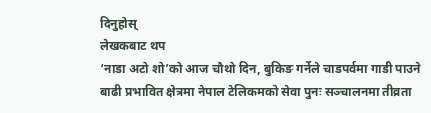दिनुहोस्
लेखकबाट थप
‘नाडा अटो शो’को आज चौथो दिन, बुकिङ गर्नेले चाडपर्वमा गाडी पाउने
बाढी प्रभावित क्षेत्रमा नेपाल टेलिकमको सेवा पुनः सञ्चालनमा तीव्रता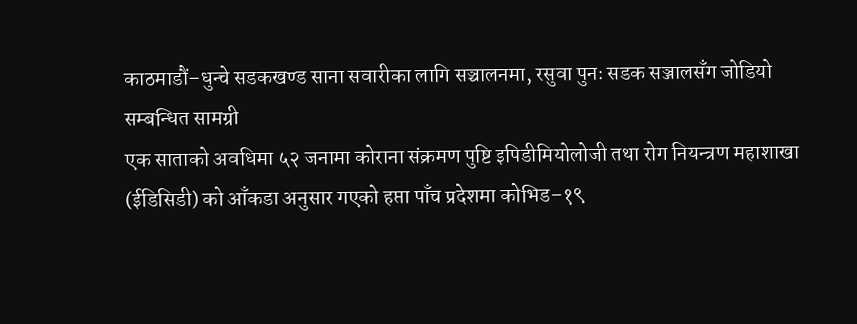काठमाडौं–धुन्चे सडकखण्ड साना सवारीका लागि सञ्चालनमा, रसुवा पुनः सडक सञ्जालसँग जोडियो
सम्बन्धित सामग्री
एक साताको अवधिमा ५२ जनामा कोराना संक्रमण पुष्टि इपिडीमियोलोजी तथा रोग नियन्त्रण महाशाखा (ईडिसिडी) को आँकडा अनुसार गएको हप्ता पाँच प्रदेशमा कोभिड–१९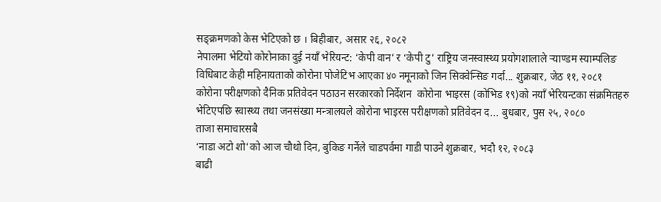सङ्क्रमणको केस भेटिएको छ । बिहीबार, असार २६, २०८२
नेपालमा भेटियो कोरोनाका दुई नयाँ भेरियन्ट: ‘केपी वान’ र ‘केपी टु’ राष्ट्रिय जनस्वास्थ्य प्रयोगशालाले र्‍याण्डम स्याम्पलिङ विधिबाट केही महिनायताको कोरोना पोजेटिभ आएका ४० नमूनाको जिन सिक्वेन्सिङ गर्दा... शुक्रबार, जेठ ११, २०८१
कोरोना परीक्षणको दैनिक प्रतिवेदन पठाउन सरकारको निर्देशन  कोरोना भाइरस (कोभिड १९)को नयाँ भेरियन्टका संक्रमितहरु भेटिएपछि स्वास्थ्य तथा जनसंख्या मन्त्रालयले कोरोना भाइरस परीक्षणको प्रतिवेदन द... बुधबार, पुस २५, २०८०
ताजा समाचारसबै
‘नाडा अटो शो’को आज चौथो दिन, बुकिङ गर्नेले चाडपर्वमा गाडी पाउने शुक्रबार, भदौ १२, २०८३
बाढी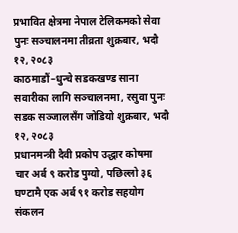प्रभावित क्षेत्रमा नेपाल टेलिकमको सेवा पुनः सञ्चालनमा तीव्रता शुक्रबार, भदौ १२, २०८३
काठमाडौं–धुन्चे सडकखण्ड साना सवारीका लागि सञ्चालनमा, रसुवा पुनः सडक सञ्जालसँग जोडियो शुक्रबार, भदौ १२, २०८३
प्रधानमन्त्री दैवी प्रकोप उद्धार कोषमा  चार अर्ब ९ करोड पुग्यो, पछिल्लो ३६ घण्टामै एक अर्ब ९१ करोड सहयोग संकलन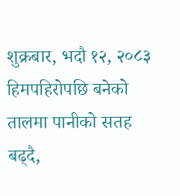शुक्रबार, भदौ १२, २०८३
हिमपहिरोपछि बनेको तालमा पानीको सतह बढ्दै,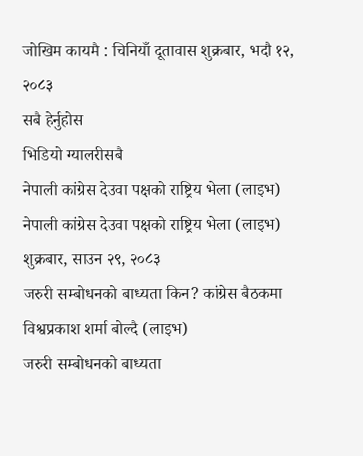जोखिम कायमै : चिनियाँ दूतावास शुक्रबार, भदौ १२, २०८३
सबै हेर्नुहोस
भिडियो ग्यालरीसबै
नेपाली कांग्रेस देउवा पक्षको राष्ट्रिय भेला (लाइभ)
नेपाली कांग्रेस देउवा पक्षको राष्ट्रिय भेला (लाइभ) शुक्रबार, साउन २९, २०८३
जरुरी सम्बोधनको बाध्यता किन? कांग्रेस बैठकमा विश्वप्रकाश शर्मा बोल्दै (लाइभ)
जरुरी सम्बोधनको बाध्यता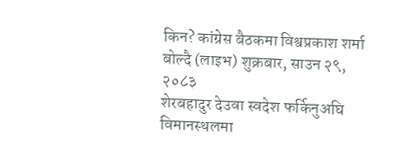किन? कांग्रेस बैठकमा विश्वप्रकाश शर्मा बोल्दै (लाइभ) शुक्रबार, साउन २९, २०८३
शेरबहादुर देउवा स्वदेश फर्किनुअघि विमानस्थलमा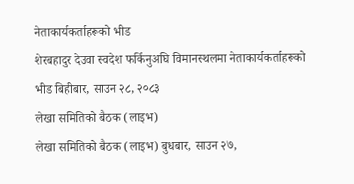नेताकार्यकर्ताहरूको भीड
शेरबहादुर देउवा स्वदेश फर्किनुअघि विमानस्थलमा नेताकार्यकर्ताहरूको भीड बिहीबार, साउन २८, २०८३
लेखा समितिको बैठक (लाइभ)
लेखा समितिको बैठक (लाइभ) बुधबार, साउन २७,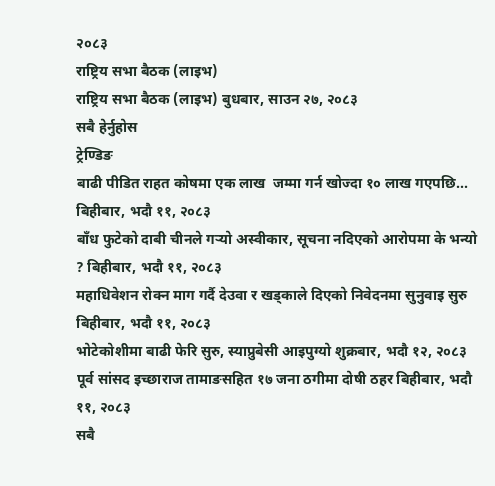२०८३
राष्ट्रिय सभा बैठक (लाइभ)
राष्ट्रिय सभा बैठक (लाइभ) बुधबार, साउन २७, २०८३
सबै हेर्नुहोस
ट्रेण्डिङ
बाढी पीडित राहत कोषमा एक लाख  जम्मा गर्न खोज्दा १० लाख गएपछि... बिहीबार, भदौ ११, २०८३
बाँध फुटेको दाबी चीनले गर्‍यो अस्वीकार, सूचना नदिएको आरोपमा के भन्यो ? बिहीबार, भदौ ११, २०८३
महाधिवेशन रोक्न माग गर्दै देउवा र खड्काले दिएको निवेदनमा सुनुवाइ सुरु बिहीबार, भदौ ११, २०८३
भोटेकोशीमा बाढी फेरि सुरु, स्याप्रुबेसी आइपुग्यो शुक्रबार, भदौ १२, २०८३
पूर्व सांसद इच्छाराज तामाङसहित १७ जना ठगीमा दोषी ठहर बिहीबार, भदौ ११, २०८३
सबै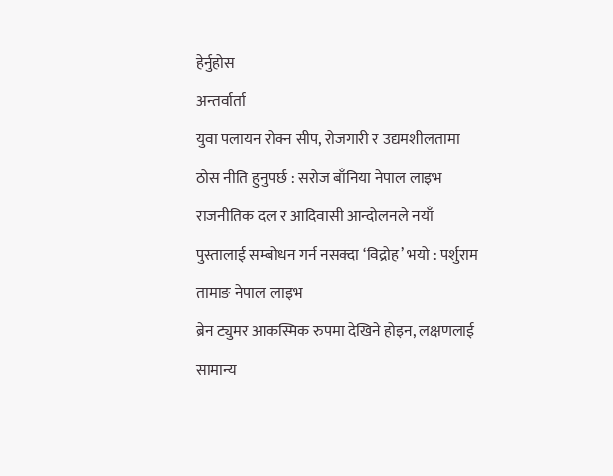हेर्नुहोस
अन्तर्वार्ता
युवा पलायन रोक्न सीप, रोजगारी र उद्यमशीलतामा ठोस नीति हुनुपर्छ : सरोज बाँनिया नेपाल लाइभ
राजनीतिक दल र आदिवासी आन्दोलनले नयाँ पुस्तालाई सम्बोधन गर्न नसक्दा ‘विद्रोह’ भयो : पर्शुराम तामाङ नेपाल लाइभ
ब्रेन ट्युमर आकस्मिक रुपमा देखिने होइन, लक्षणलाई सामान्य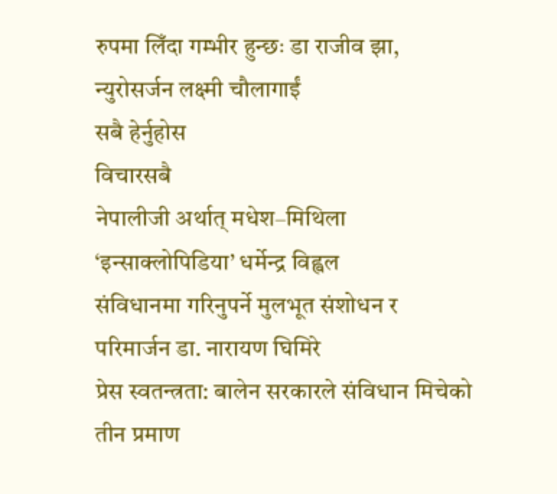रुपमा लिँदा गम्भीर हुन्छः डा राजीव झा, न्युरोसर्जन लक्ष्मी चौलागाईं
सबै हेर्नुहोस
विचारसबै
नेपालीजी अर्थात् मधेश–मिथिला ‘इन्साक्लोपिडिया’ धर्मेन्द्र विह्वल
संविधानमा गरिनुपर्ने मुलभूत संशोधन र परिमार्जन डा. नारायण घिमिरे
प्रेस स्वतन्त्रता: बालेन सरकारले संविधान मिचेको तीन प्रमाण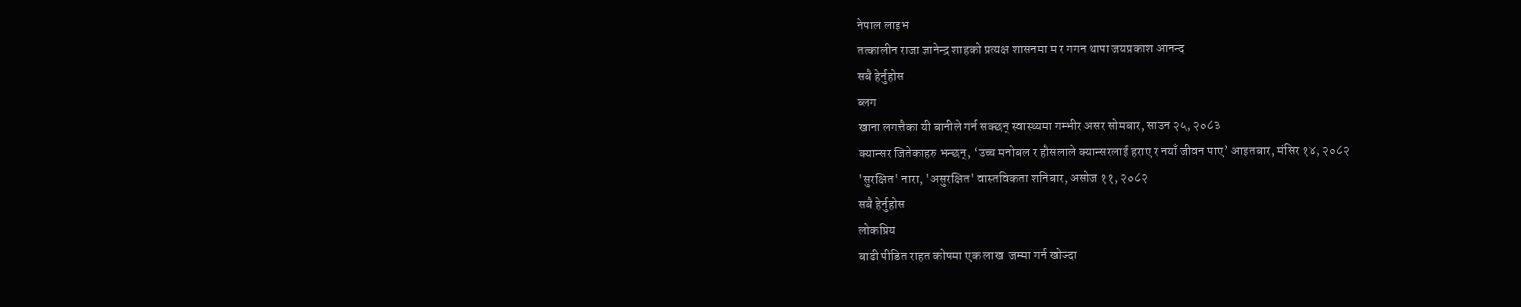नेपाल लाइभ
तत्कालीन राजा ज्ञानेन्द्र शाहको प्रत्यक्ष शासनमा म र गगन थापा जयप्रकाश आनन्द
सबै हेर्नुहोस
ब्लग
खाना लगत्तैका यी बानीले गर्न सक्छन् स्वास्थ्यमा गम्भीर असर सोमबार, साउन २५, २०८३
क्यान्सर जितेकाहरु भन्छन्, ‘उच्च मनोबल र हौसलाले क्यान्सरलाई हराए र नयाँ जीवन पाए’ आइतबार, मंसिर १४, २०८२
'सुरक्षित' नारा, 'असुरक्षित' वास्तविकता शनिबार, असोज ११, २०८२
सबै हेर्नुहोस
लोकप्रिय
बाढी पीडित राहत कोषमा एक लाख  जम्मा गर्न खोज्दा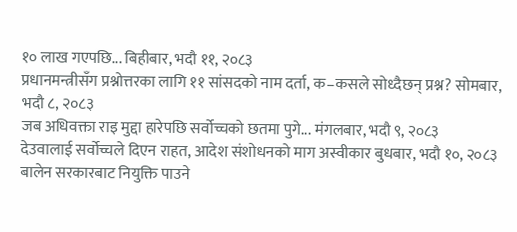१० लाख गएपछि... बिहीबार, भदौ ११, २०८३
प्रधानमन्त्रीसँग प्रश्नोत्तरका लागि ११ सांसदको नाम दर्ता, क–कसले सोध्दैछन् प्रश्न? सोमबार, भदौ ८, २०८३
जब अधिवक्ता राइ मुद्दा हारेपछि सर्वोच्चको छतमा पुगे... मंगलबार, भदौ ९, २०८३
देउवालाई सर्वोच्चले दिएन राहत, आदेश संशोधनको माग अस्वीकार बुधबार, भदौ १०, २०८३
बालेन सरकारबाट नियुक्ति पाउने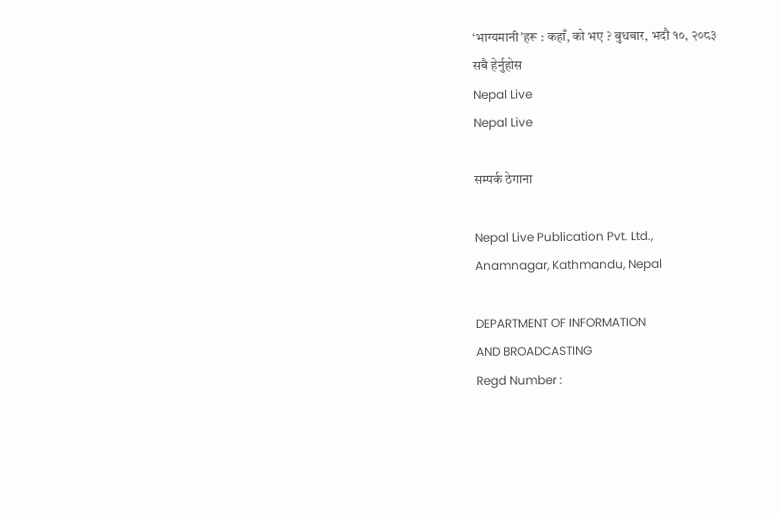‘भाग्यमानी’हरू : कहाँ, को भए ? बुधबार, भदौ १०, २०८३
सबै हेर्नुहोस
Nepal Live
Nepal Live

सम्पर्क ठेगाना

Nepal Live Publication Pvt. Ltd.,
Anamnagar, Kathmandu, Nepal

DEPARTMENT OF INFORMATION
AND BROADCASTING
Regd Number :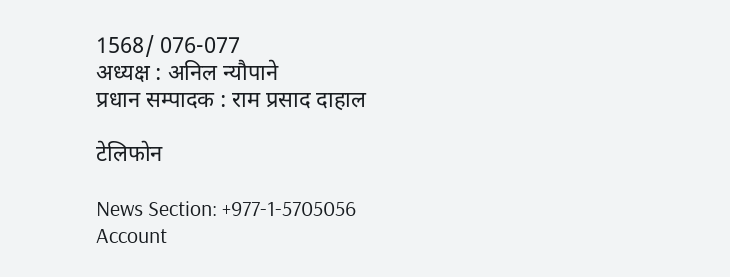1568/ 076-077
अध्यक्ष : अनिल न्यौपाने
प्रधान सम्पादक : राम प्रसाद दाहाल

टेलिफोन

News Section: +977-1-5705056
Account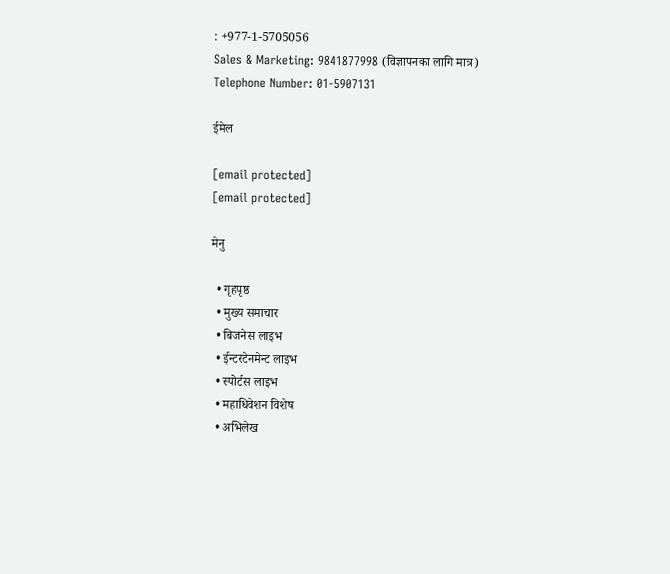: +977-1-5705056
Sales & Marketing: 9841877998 (विज्ञापनका लागि मात्र)
Telephone Number: 01-5907131

ईमेल

[email protected]
[email protected]

मेनु

  • गृहपृष्ठ
  • मुख्य समाचार
  • बिजनेस लाइभ
  • ईन्टरटेनमेन्ट लाइभ
  • स्पोर्टस लाइभ
  • महाधिवेशन विशेष
  • अभिलेख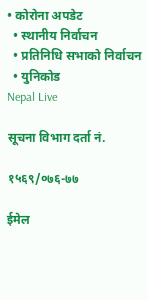• कोरोना अपडेट
  • स्थानीय निर्वाचन
  • प्रतिनिधि सभाको निर्वाचन
  • युनिकोड
Nepal Live

सूचना विभाग दर्ता नं.

१५६९/०७६-७७

ईमेल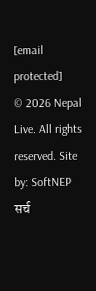[email protected]
© 2026 Nepal Live. All rights reserved. Site by: SoftNEP
सर्च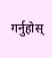गर्नुहोस्